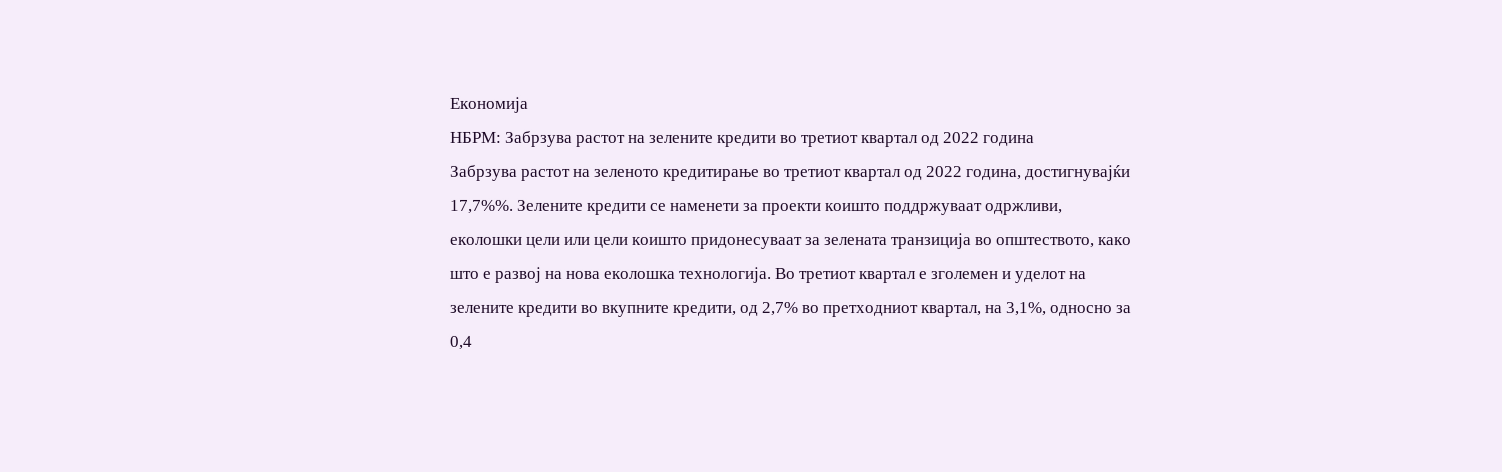Економија
НБРМ: Забрзува растот на зелените кредити во третиот квартал од 2022 година
Забрзува растот на зеленото кредитирање во третиот квартал од 2022 година, достигнувајќи 17,7%%. Зелените кредити се наменети за проекти коишто поддржуваат одржливи, еколошки цели или цели коишто придонесуваат за зелената транзиција во општеството, како што е развој на нова еколошка технологија. Во третиот квартал е зголемен и уделот на зелените кредити во вкупните кредити, од 2,7% во претходниот квартал, на 3,1%, односно за 0,4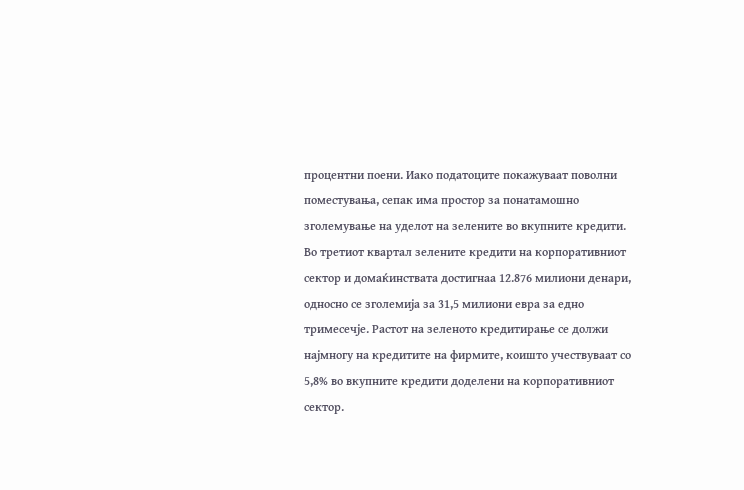процентни поени. Иако податоците покажуваат поволни поместувања, сепак има простор за понатамошно зголемување на уделот на зелените во вкупните кредити.
Во третиот квартал зелените кредити на корпоративниот сектор и домаќинствата достигнаа 12.876 милиони денари, односно се зголемија за 31,5 милиони евра за едно тримесечје. Растот на зеленото кредитирање се должи најмногу на кредитите на фирмите, коишто учествуваат со 5,8% во вкупните кредити доделени на корпоративниот сектор.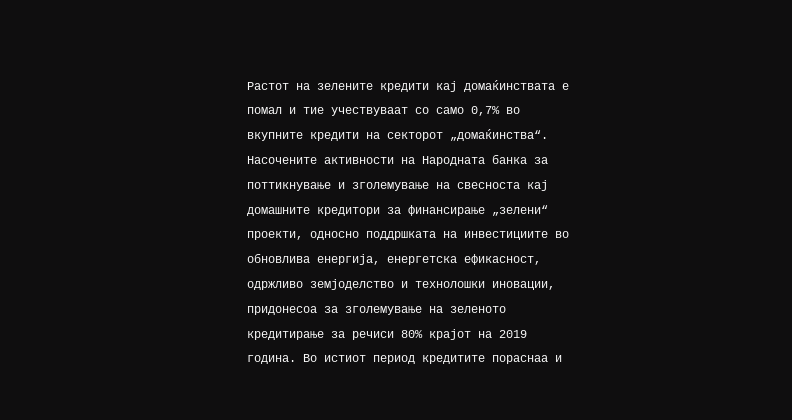Растот на зелените кредити кај домаќинствата е помал и тие учествуваат со само 0,7% во вкупните кредити на секторот „домаќинства“.
Насочените активности на Народната банка за поттикнување и зголемување на свесноста кај домашните кредитори за финансирање „зелени“ проекти, односно поддршката на инвестициите во обновлива енергија, енергетска ефикасност, одржливо земјоделство и технолошки иновации, придонесоа за зголемување на зеленото кредитирање за речиси 80% крајот на 2019 година. Во истиот период кредитите пораснаа и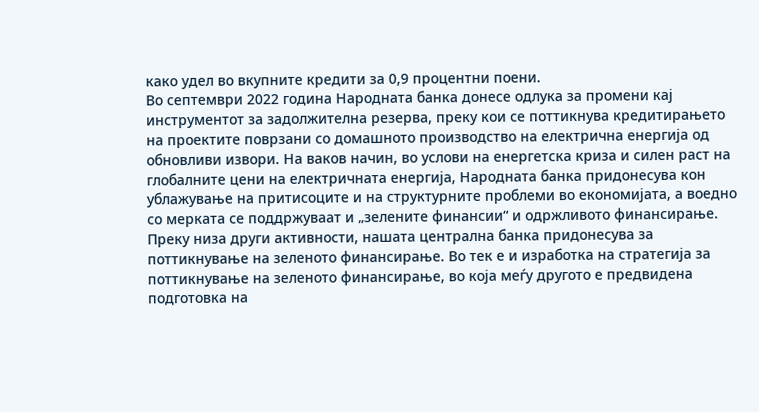како удел во вкупните кредити за 0,9 процентни поени.
Во септември 2022 година Народната банка донесе одлука за промени кај инструментот за задолжителна резерва, преку кои се поттикнува кредитирањето на проектите поврзани со домашното производство на електрична енергија од обновливи извори. На ваков начин, во услови на енергетска криза и силен раст на глобалните цени на електричната енергија, Народната банка придонесува кон ублажување на притисоците и на структурните проблеми во економијата, а воедно со мерката се поддржуваат и „зелените финансии“ и одржливото финансирање.
Преку низа други активности, нашата централна банка придонесува за поттикнување на зеленото финансирање. Во тек е и изработка на стратегија за поттикнување на зеленото финансирање, во која меѓу другото е предвидена подготовка на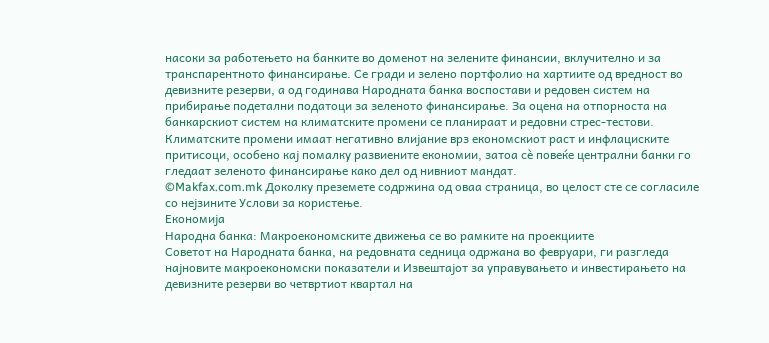насоки за работењето на банките во доменот на зелените финансии, вклучително и за транспарентното финансирање. Се гради и зелено портфолио на хартиите од вредност во девизните резерви, а од годинава Народната банка воспостави и редовен систем на прибирање подетални податоци за зеленото финансирање. За оцена на отпорноста на банкарскиот систем на климатските промени се планираат и редовни стрес-тестови.
Климатските промени имаат негативно влијание врз економскиот раст и инфлациските притисоци, особено кај помалку развиените економии, затоа сè повеќе централни банки го гледаат зеленото финансирање како дел од нивниот мандат.
©Makfax.com.mk Доколку преземете содржина од оваа страница, во целост сте се согласиле со нејзините Услови за користење.
Економија
Народна банка: Макроекономските движења се во рамките на проекциите
Советот на Народната банка, на редовната седница одржана во февруари, ги разгледа најновите макроекономски показатели и Извештајот за управувањето и инвестирањето на девизните резерви во четвртиот квартал на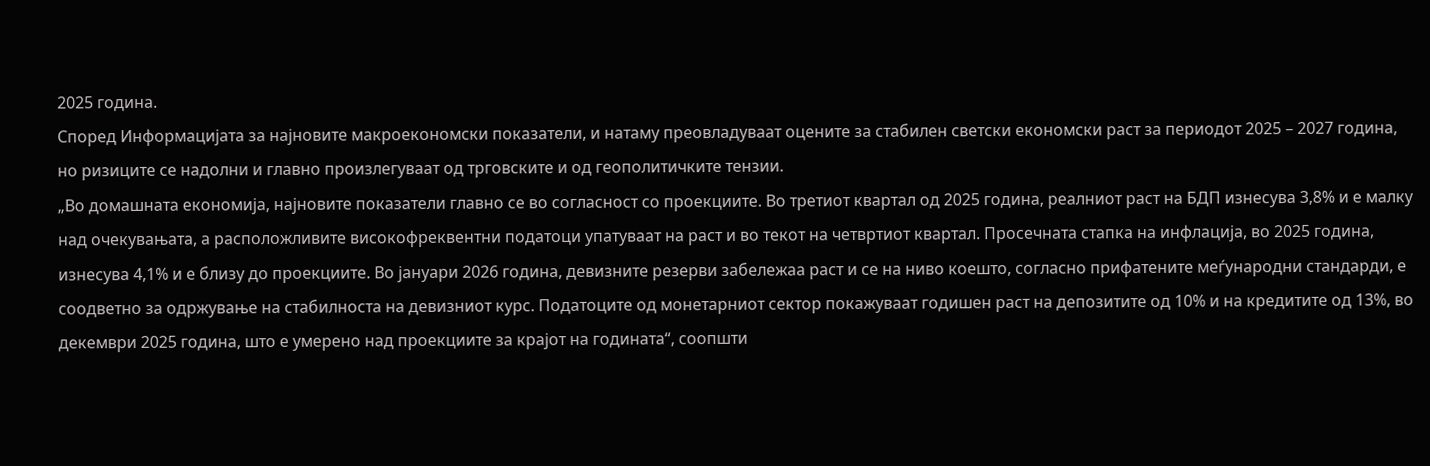2025 година.
Според Информацијата за најновите макроекономски показатели, и натаму преовладуваат оцените за стабилен светски економски раст за периодот 2025 – 2027 година, но ризиците се надолни и главно произлегуваат од трговските и од геополитичките тензии.
„Во домашната економија, најновите показатели главно се во согласност со проекциите. Во третиот квартал од 2025 година, реалниот раст на БДП изнесува 3,8% и е малку над очекувањата, а расположливите високофреквентни податоци упатуваат на раст и во текот на четвртиот квартал. Просечната стапка на инфлација, во 2025 година, изнесува 4,1% и е близу до проекциите. Во јануари 2026 година, девизните резерви забележаа раст и се на ниво коешто, согласно прифатените меѓународни стандарди, е соодветно за одржување на стабилноста на девизниот курс. Податоците од монетарниот сектор покажуваат годишен раст на депозитите од 10% и на кредитите од 13%, во декември 2025 година, што е умерено над проекциите за крајот на годината“, соопшти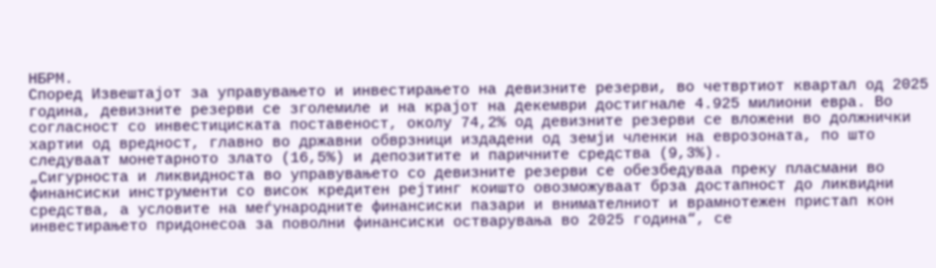НБРМ.
Според Извештајот за управувањето и инвестирањето на девизните резерви, во четвртиот квартал од 2025 година, девизните резерви се зголемиле и на крајот на декември достигнале 4.925 милиони евра. Во согласност со инвестициската поставеност, околу 74,2% од девизните резерви се вложени во должнички хартии од вредност, главно во државни обврзници издадени од земји членки на еврозоната, по што следуваат монетарното злато (16,5%) и депозитите и паричните средства (9,3%).
„Сигурноста и ликвидноста во управувањето со девизните резерви се обезбедуваа преку пласмани во финансиски инструменти со висок кредитен рејтинг коишто овозможуваат брза достапност до ликвидни средства, а условите на меѓународните финансиски пазари и внимателниот и врамнотежен пристап кон инвестирањето придонесоа за поволни финансиски остварувања во 2025 година“, се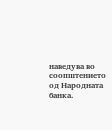наведува во соопштението од Народната банка.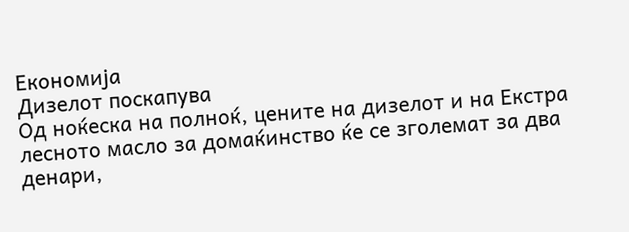Економија
Дизелот поскапува
Од ноќеска на полноќ, цените на дизелот и на Екстра лесното масло за домаќинство ќе се зголемат за два денари,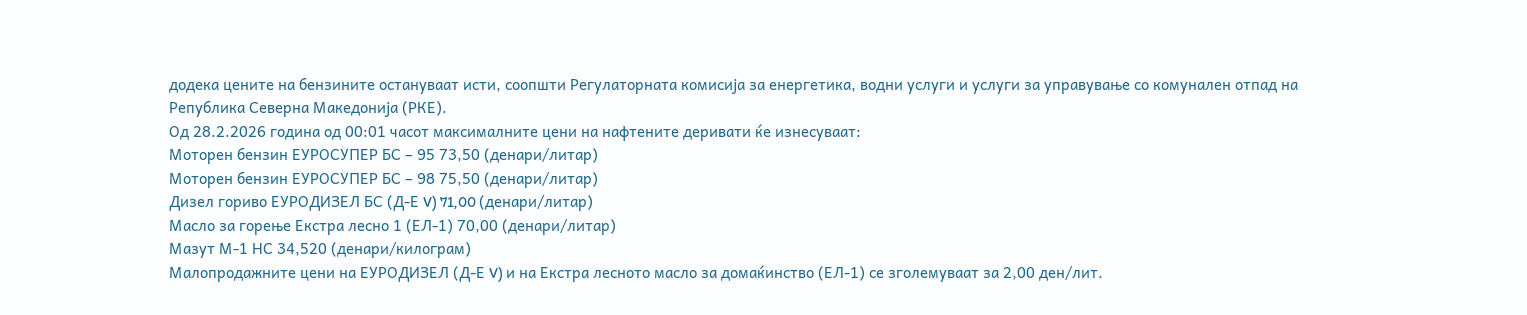додека цените на бензините остануваат исти, соопшти Регулаторната комисија за енергетика, водни услуги и услуги за управување со комунален отпад на Република Северна Македонија (РКЕ).
Од 28.2.2026 година од 00:01 часот максималните цени на нафтените деривати ќе изнесуваат:
Моторен бензин ЕУРОСУПЕР БС – 95 73,50 (денари/литар)
Моторен бензин ЕУРОСУПЕР БС – 98 75,50 (денари/литар)
Дизел гориво ЕУРОДИЗЕЛ БС (Д-Е V) 71,00 (денари/литар)
Масло за горење Екстра лесно 1 (ЕЛ-1) 70,00 (денари/литар)
Мазут М-1 НС 34,520 (денари/килограм)
Малопродажните цени на ЕУРОДИЗЕЛ (Д-Е V) и на Екстра лесното масло за домаќинство (ЕЛ-1) се зголемуваат за 2,00 ден/лит.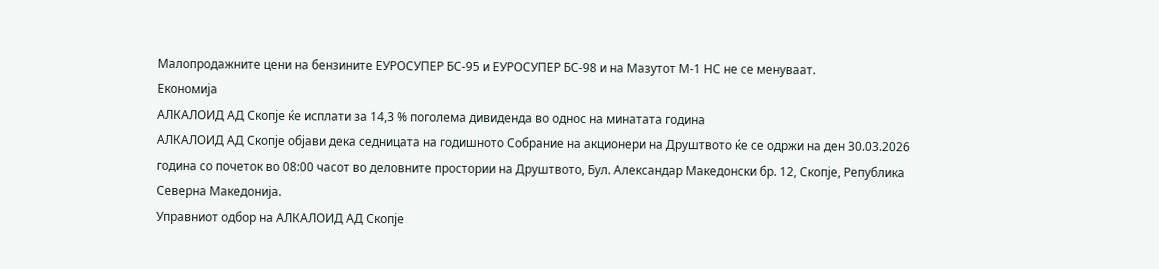Малопродажните цени на бензините ЕУРОСУПЕР БС-95 и ЕУРОСУПЕР БС-98 и на Мазутот М-1 НС не се менуваат.
Економија
АЛКАЛОИД АД Скопје ќе исплати за 14,3 % поголема дивиденда во однос на минатата година
АЛКАЛОИД АД Скопје објави дека седницата на годишното Собрание на акционери на Друштвото ќе се одржи на ден 30.03.2026 година со почеток во 08:00 часот во деловните простории на Друштвото, Бул. Александар Македонски бр. 12, Скопје, Република Северна Македонија.
Управниот одбор на АЛКАЛОИД АД Скопје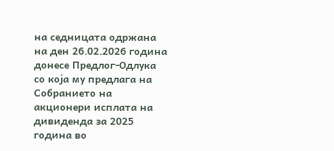на седницата одржана на ден 26.02.2026 година донесе Предлог-Одлука со која му предлага на Собранието на акционери исплата на дивиденда за 2025 година во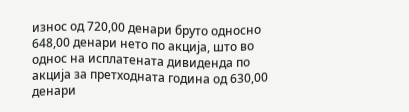износ од 720,00 денари бруто односно 648,00 денари нето по акција, што во однос на исплатената дивиденда по акција за претходната година од 630,00 денари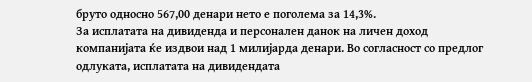бруто односно 567,00 денари нето е поголема за 14,3%.
За исплатата на дивиденда и персонален данок на личен доход компанијата ќе издвои над 1 милијарда денари. Во согласност со предлог одлуката, исплатата на дивидендата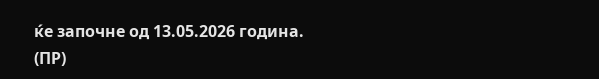ќе започне од 13.05.2026 година.
(ПР)